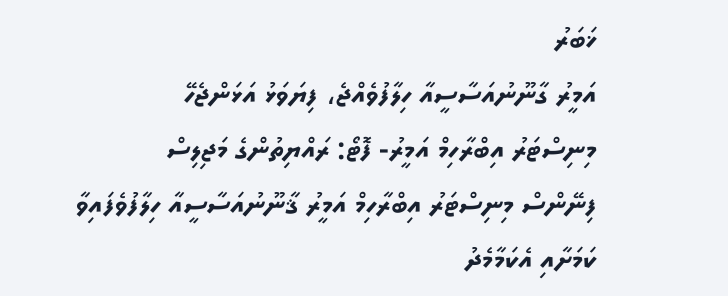ޚަބަރު
އަމީރު ގާނޫނުއަސާސީއާ ހިލާފުވެއްޖެ، ފިޔަވަޅު އަޅަންޖެހޭ
މިނިސްޓަރު އިބްރާހިމް އަމީރު- ފޮޓޯ: ރައްޔިތުންގެ މަޖިލިސް
ފިނޭންސް މިނިސްޓަރު އިބްރާހިމް އަމީރު ޤާނޫނުއަސާސީއާ ހިލާފުވެފައިވާ ކަމަށާއި އެކަމާމެދު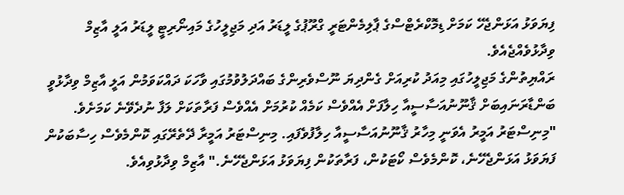ފިޔަވަޅު އަޅަންޖެހޭ ކަމަށް ޑިމޮކްރެޓްސްގެ ޕާލިމެންޓަރީ ގްރޫޕުގެ ލީޑަރު އަދި މަޖިލީހުގެ މައިނޯރިޓީ ލީޑަރު އަލީ އާޒިމް ވިދާޅުވެއްޖެއެވެ.
ރައްޔިތުންގެ މަޖިލީހުގައި މިއަދު ކުރިއަށް ގެންދިޔަ ނޫސްވެރިންގެ ބައްދަލުވުމުގައި ވާހަކަ ދައްކަވަމުން އަލީ އާޒިމް ވިދާޅުވީ ބަންޑާރަނައިބަށް ޤާނޫނުއަސާސީއާ ހިލާފަށް އެއްވެސް ކަމެއް ކުރުމަށް އެއްވެސް ފަރާތަކަށް ލަފާ ނުދެވޭނެ ކަމަށެވެ.
"މިނިސްޓަރު އަމީރު އެވަނީ މިހާރު ޤާނޫނުއަސާސީއާ ހިލާފުވެފައި. މިނިސްޓަރު އަމީރާ ދޭތެރޭގައި ކޮންމެވެސް ހިސާބަކުން ފަޔަވަޅު އަޅަންޖެހޭނެ، ކޮންމެވެސް ކޯޓަކުން، ފަރާތަކުން ފިޔަވަޅު އަޅަންޖެހޭނެ." އާޒިމް ވިދާޅުވިއެވެ.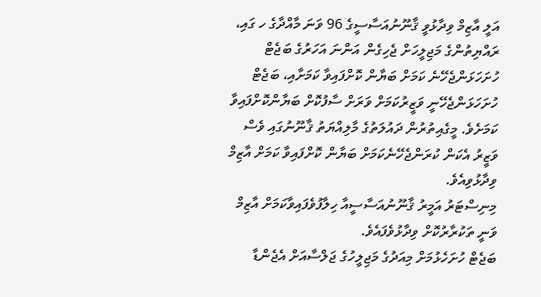އަލީ އާޒިމް ވިދާޅުވީ ޤާނޫނުއަސާސީގެ 96 ވަނަ މާއްދާގެ ހ ގައި، ރައްޔިތުންގެ މަޖިލީހަށް ޖެހިގެން އަންނަ އަހަރުގެ ބަޖެޓް ހުށަހަޅަންޖެހޭނެ ކަމަށް ބަޔާން ކޮށްފައިވާ ކަމަށާއި، ބަޖެޓް ހުށަހަޅަންޖެހޭނީ ވަޒީރުކަމަށް ވަރަށް ސާފުކޮށް ބަޔާންކޮށްފައިވާ ކަމަށެވެ. މީގެއިތުރުން ދައުލަތުގެ މާލިއްޔަތު ޤާނޫނުގައި ވެސް ވަޒީރު އެކަން ކުރަންޖެހޭނެކަމަށް ބަޔާން ކޮށްފައިވާ ކަމަށް އާޒިމް ވިދާޅުވިއެވެ.
މިނިސްޓަރު އަމީރު ޤާނޫނުއަސާސީއާ ހިލާފުވެފައިވާކަމަށް އާޒިމް ވަނީ ތަކުރާރުކޮށް ވިދާޅުވެފައެވެ.
ބަޖެޓް ހުށަހެޅުމަށް މިއަދުގެ މަޖިލީހުގެ ޖަލްސާއަށް އެޖެންޑާ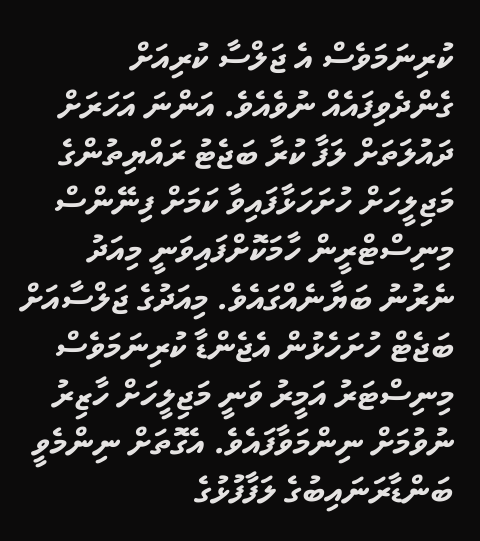ކުރިނަމަވެސް އެ ޖަލްސާ ކުރިއަށް ގެންދެވިފައެއް ނުވެއެވެ. އަންނަ އަހަރަށް ދައުލަތަށް ލަފާ ކުރާ ބަޖެޓު ރައްޔިތުންގެ މަޖިލީހަށް ހުށަހަޅާފައިވާ ކަމަށް ފިނޭންސް މިނިސްޓްރީން ހާމަކޮށްފައިވަނީ މިއަދު ނެރުނު ބަޔާނެއްގައެވެ. މިއަދުގެ ޖަލްސާއަށް ބަޖެޓް ހުށަހެޅުން އެޖެންޑާ ކުރިނަމަވެސް މިނިސްޓަރު އަމީރު ވަނީ މަޖިލީހަށް ހާޒިރު ނުވުމަށް ނިންމަވާފައެވެ. އެގޮތަށް ނިންމެވީ ބަންޑާރަނައިބުގެ ލަފާފުޅުގެ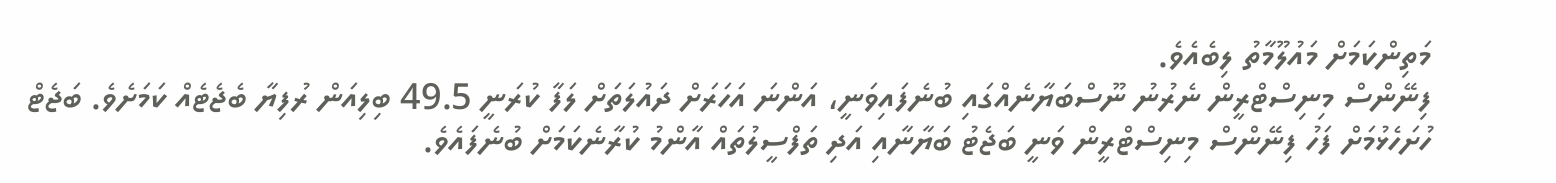މަތިންކަމަށް މައުލޫމާތު ލިބެއެވެ.
ފިނޭންސް މިނިސްޓްރީން ނެރުނު ނޫސްބަޔާނެއްގައި ބުނެފައިވަނީ، އަންނަ އަހަރަށް ދައުލަތަށް ލަފާ ކުރަނީ 49.5 ބިލިއަން ރުފިޔާ ބެޖެޓެއް ކަމަށެވެ. ބަޖެޓް ހުށަހެޅުމަށް ފަހު ފިނޭންސް މިނިސްޓްރީން ވަނީ ބަޖެޓު ބަޔާނާއި އަދި ތަފްސީލުތައް އާންމު ކުރާނެކަމަށް ބުނެފައެވެ.